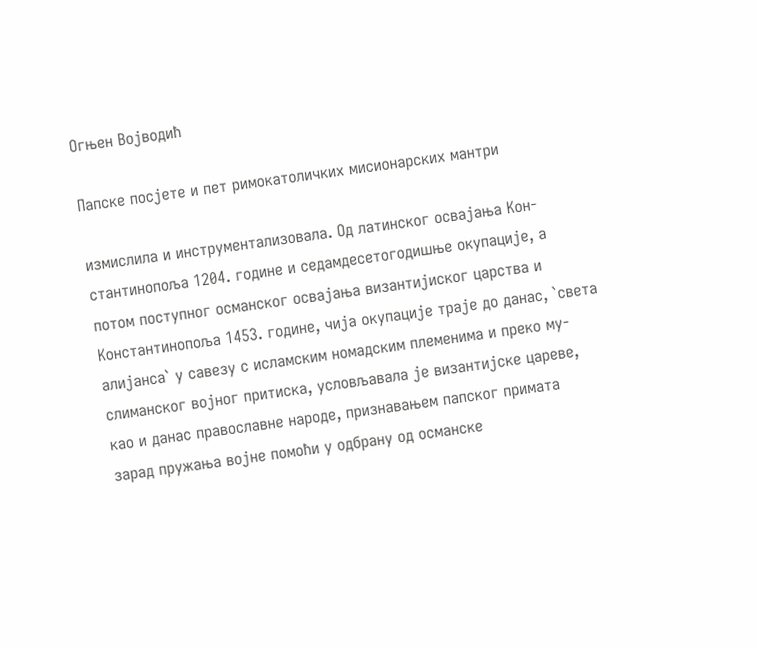Огњен Војводић

Папске посјете и пет римокатоличких мисионарских мантри

измислила и инструментализовала. Од латинског освајања Кон-
стантинопоља 1204. године и седамдесетогодишње окупације, а
потом поступног османског освајања византијиског царства и
Константинoпоља 1453. године, чија окупације траје до данас, `света
алијанса` у савезу с исламским номадским племенима и преко му-
слиманског војног притиска, условљавала је византијске цареве,
као и данас православне народе, признавањем папског примата
зарад пружања војне помоћи у одбрану од османске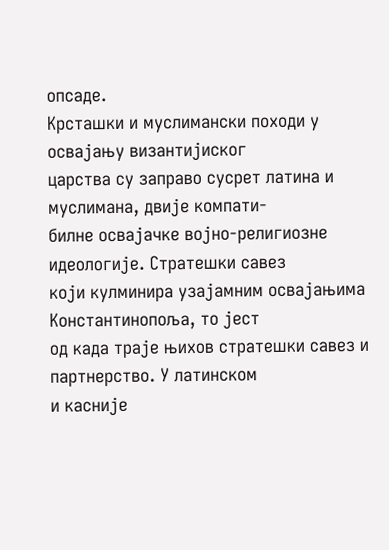опсаде.
Крсташки и муслимански походи у освајању византијиског
царства су заправо сусрет латина и муслимана, двије компати-
билне освајачке војно-религиозне идеологије. Стратешки савез
који кулминира узајамним освајањима Константинопоља, то јест
од када траје њихов стратешки савез и партнерство. У латинском
и касније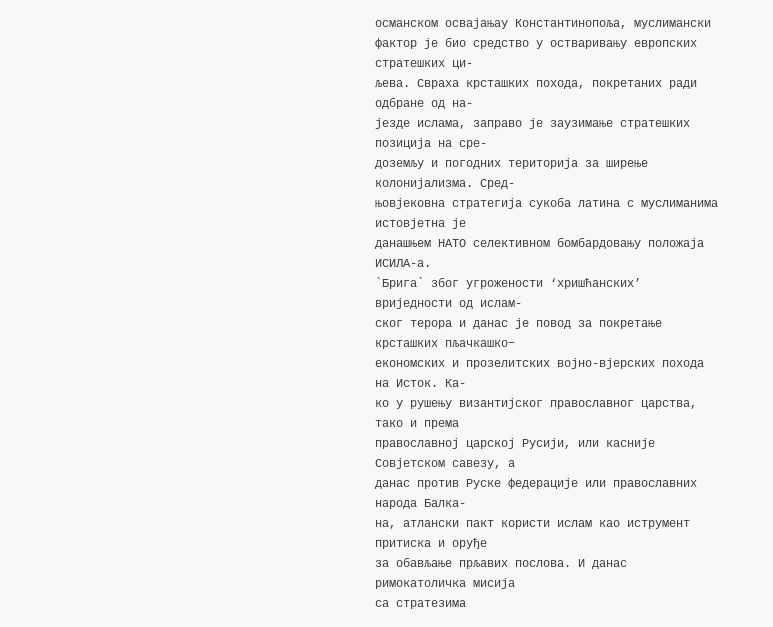османском освајањау Константинопоља, муслимански
фактор је био средство у остваривању европских стратешких ци-
љева. Свраха крсташких похода, покретаних ради одбране од на-
језде ислама, заправо је заузимање стратешких позиција на сре-
доземљу и погодних територија за ширење колонијализма. Сред-
њовјековна стратегија сукоба латина с муслиманима истовјетна је
данашњем НАТО селективном бомбардовању положаја ИСИЛА-а.
`Брига` због угрожености ‘хришћанских’ вриједности од ислам-
ског терора и данас је повод за покретање крсташких пљачкашко−
економских и прозелитских војно-вјерских похода на Исток. Ка-
ко у рушењу византијског православног царства, тако и према
православној царској Русији, или касније Совјетском савезу, а
данас против Руске федерације или православних народа Балка-
на, атлански пакт користи ислам као иструмент притиска и оруђе
за обављање прљавих послова. И данас римокатоличка мисија
са стратезима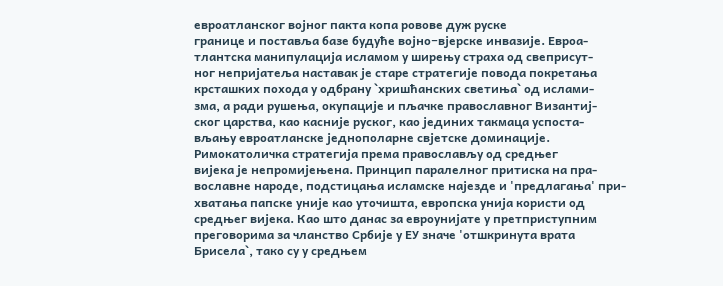евроатланског војног пакта копа ровове дуж руске
границе и поставља базе будуће војно−вјерске инвазије. Евроа-
тлантска манипулација исламом у ширењу страха од свеприсут-
ног непријатеља наставак је старе стратегије повода покретања
крсташких похода у одбрану `хришћанских светиња` од ислами-
зма, а ради рушења, окупације и пљачке православног Византиј-
ског царства, као касније руског, као јединих такмаца успоста-
вљању евроатланске једнополарне свјетске доминације.
Римокатоличка стратегија према православљу од средњег
вијека је непромијењена. Принцип паралелног притиска на пра-
вославне народе, подстицања исламске најезде и 'предлагања' при-
хватања папске уније као уточишта, европска унија користи од
средњег вијека. Као што данас за евроунијате у претприступним
преговорима за чланство Србије у ЕУ значе 'отшкринута врата
Брисела`, тако су у средњем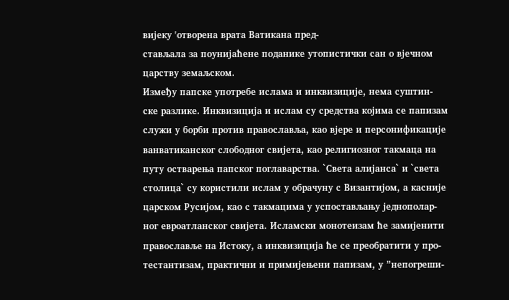вијеку 'отворена врата Ватикана пред-
стављала за поунијаћене поданике утопистички сан о вјечном
царству земаљском.
Између папске употребе ислама и инквизиције, нема суштин-
ске разлике. Инквизиција и ислам су средства којима се папизам
служи у борби против православља, као вјере и персонификације
ванватиканског слободног свијета, као религиозног такмаца на
путу остварења папског поглаварства. `Света алијанса` и `света
столица` су користили ислам у обрачуну с Византијом, а касније
царском Русијом, као с такмацима у успостављању једнополар-
ног евроатланског свијета. Исламски монотеизам ће замијенити
православље на Истоку, а инквизиција ће се преобратити у про-
тестантизам, практични и примијењени папизам, у ”непогреши-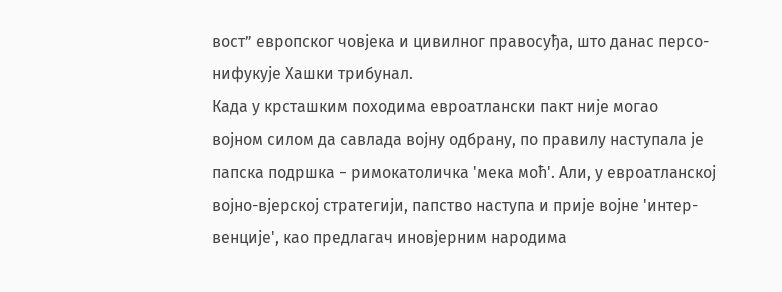вост” европског човјека и цивилног правосуђа, што данас персо-
нифукује Хашки трибунал.
Када у крсташким походима евроатлански пакт није могао
војном силом да савлада војну одбрану, по правилу наступала је
папска подршка − римокатоличка 'мека моћ'. Али, у евроатланској
војно-вјерској стратегији, папство наступа и прије војне 'интер-
венције', као предлагач иновјерним народима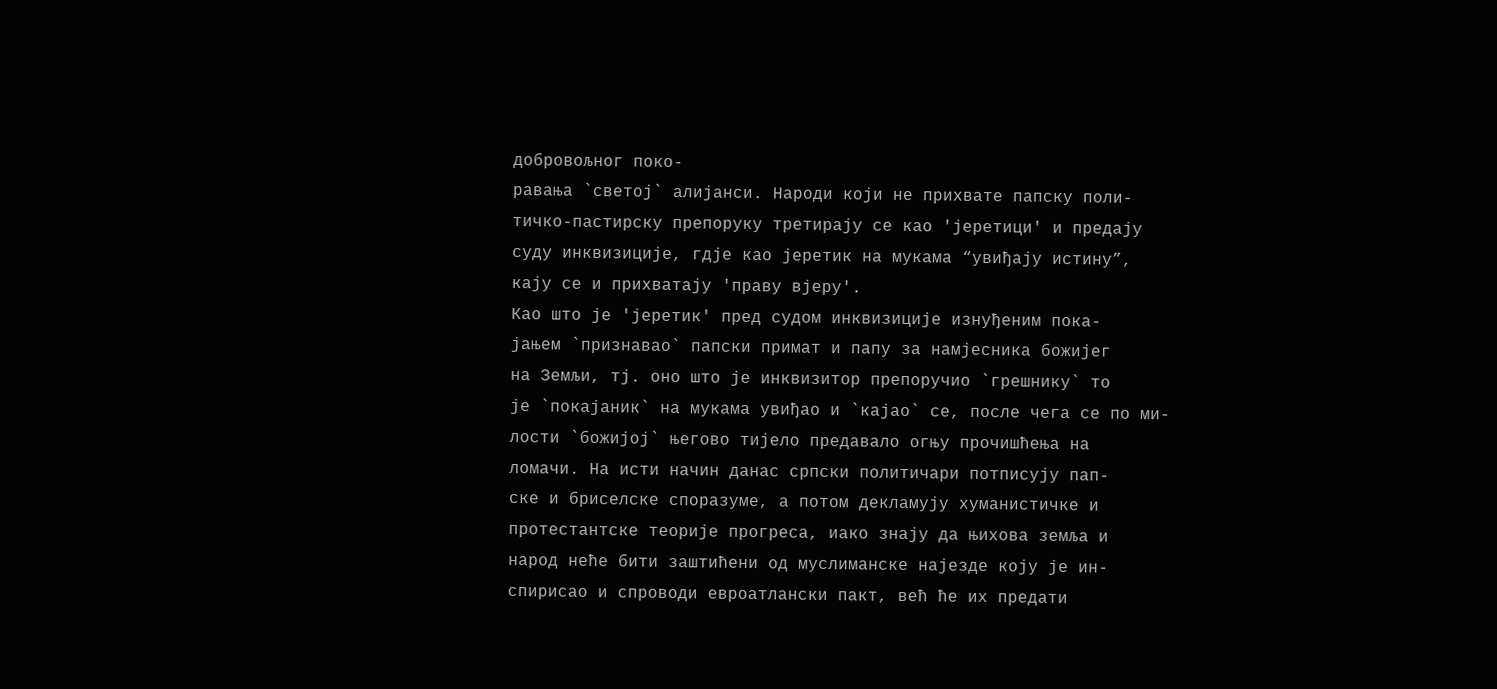добровољног поко-
равања `светој` алијанси. Народи који не прихвате папску поли-
тичко-пастирску препоруку третирају се као 'јеретици' и предају
суду инквизиције, гдје као јеретик на мукама “увиђају истину”,
кају се и прихватају 'праву вјеру'.
Као што је 'јеретик' пред судом инквизиције изнуђеним пока-
јањем `признавао` папски примат и папу за намјесника божијег
на Земљи, тј. оно што је инквизитор препоручио `грешнику` то
је `покајаник` на мукама увиђао и `кајао` се, после чега се по ми-
лости `божијој` његово тијело предавало огњу прочишћења на
ломачи. На исти начин данас српски политичари потписују пап-
ске и бриселске споразуме, а потом декламују хуманистичке и
протестантске теорије прогреса, иако знају да њихова земља и
народ неће бити заштићени од муслиманске најезде коју је ин-
спирисао и спроводи евроатлански пакт, већ ће их предати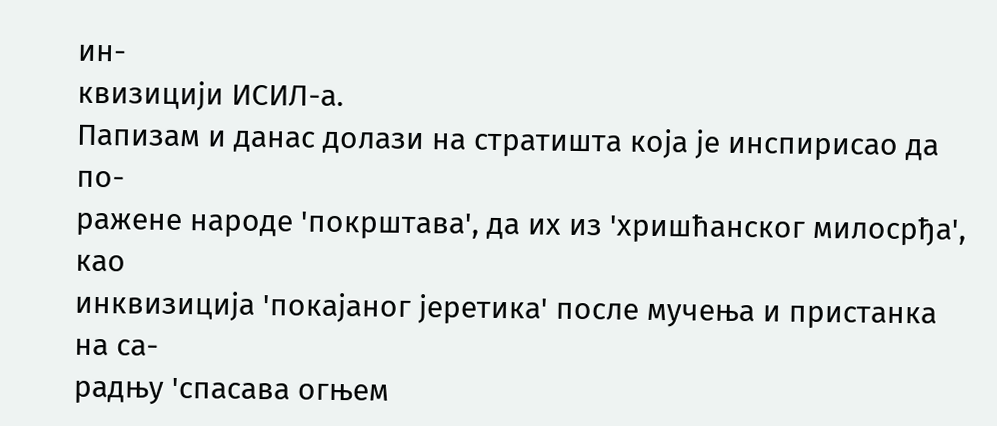ин-
квизицији ИСИЛ-а.
Папизам и данас долази на стратишта која је инспирисао да по-
ражене народе 'покрштава', да их из 'хришћанског милосрђа', као
инквизиција 'покајаног јеретика' после мучења и пристанка на са-
радњу 'спасава огњем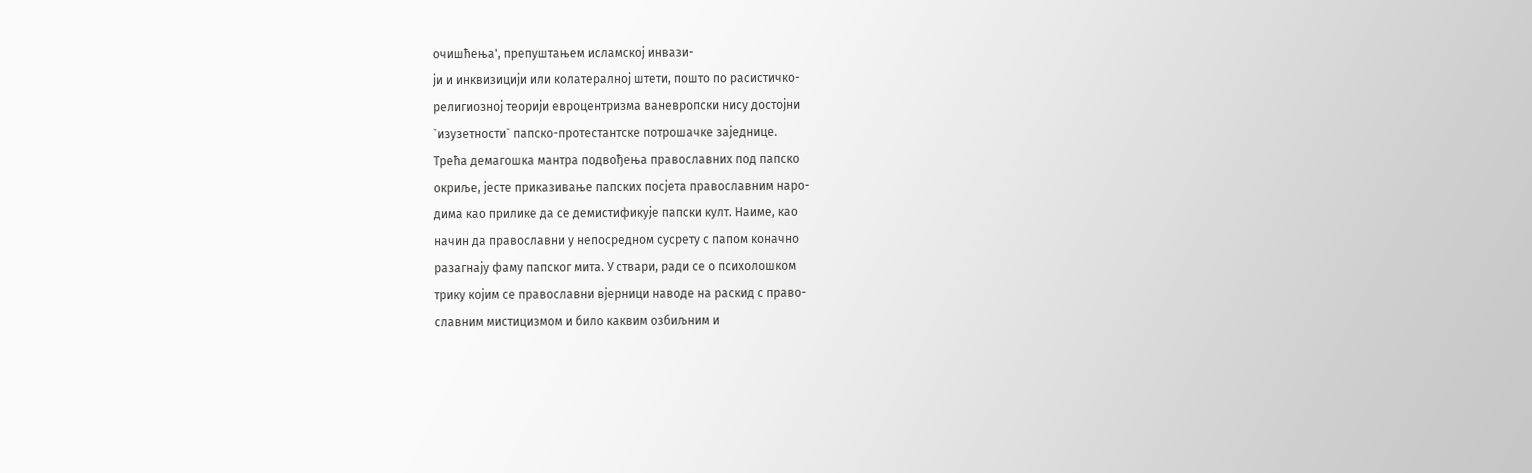очишћења', препуштањем исламској инвази-
ји и инквизицији или колатералној штети, пошто по расистичко-
религиозној теорији евроцентризма ваневропски нису достојни
`изузетности` папско-протестантске потрошачке заједнице.
Трећа демагошка мантра подвођења православних под папско
окриље, јесте приказивање папских посјета православним наро-
дима као прилике да се демистификује папски култ. Наиме, као
начин да православни у непосредном сусрету с папом коначно
разагнају фаму папског мита. У ствари, ради се о психолошком
трику којим се православни вјерници наводе на раскид с право-
славним мистицизмом и било каквим озбиљним и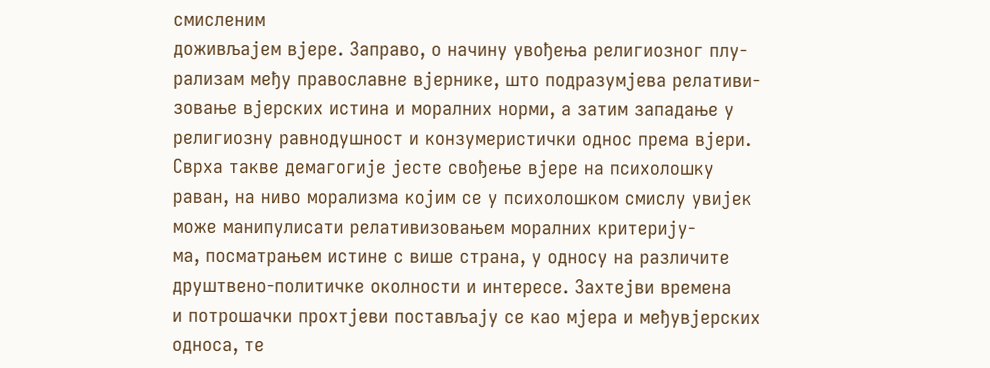смисленим
доживљајем вјере. Заправо, о начину увођења религиозног плу-
рализам међу православне вјернике, што подразумјева релативи-
зовање вјерских истина и моралних норми, а затим западање у
религиозну равнодушност и конзумеристички однос према вјери.
Сврха такве демагогије јесте свођење вјере на психолошку
раван, на ниво морализма којим се у психолошком смислу увијек
може манипулисати релативизовањем моралних критерију-
ма, посматрањем истине с више страна, у односу на различите
друштвено-политичке околности и интересе. Захтејви времена
и потрошачки прохтјеви постављају се као мјера и међувјерских
односа, те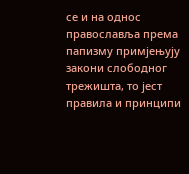се и на однос православља према папизму примјењују
закони слободног трежишта, то јест правила и принципи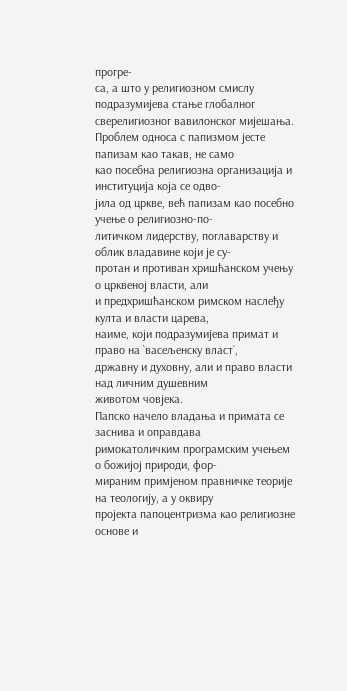прогре-
са, а што у религиозном смислу подразумијева стање глобалног
сверелигиозног вавилонског мијешања.
Проблем односа с папизмом јесте папизам као такав, не само
као посебна религиозна организација и институција која се одво-
јила од цркве, већ папизам као посебно учење о религиозно-по-
литичком лидерству, поглаварству и облик владавине који је су-
протан и противан хришћанском учењу о црквеној власти, али
и предхришћанском римском наслеђу култа и власти царева,
наиме, који подразумијева примат и право на `васељенску власт`,
државну и духовну, али и право власти над личним душевним
животом човјека.
Папско начело владања и примата се заснива и оправдава
римокатоличким програмским учењем о божијој природи, фор-
мираним примјеном правничке теорије на теологију, а у оквиру
пројекта папоцентризма као религиозне основе и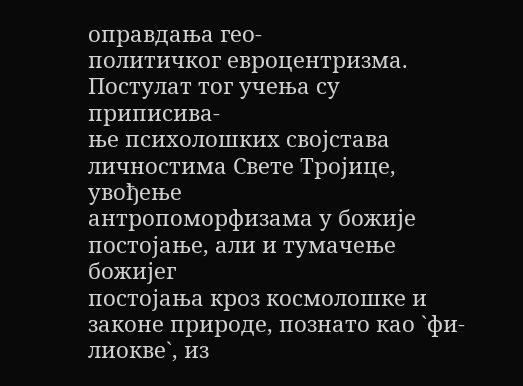оправдања гео-
политичког евроцентризма. Постулат тог учења су приписива-
ње психолошких својстава личностима Свете Тројице, увођење
антропоморфизама у божије постојање, али и тумачење божијег
постојања кроз космолошке и законе природе, познато као `фи-
лиокве`, из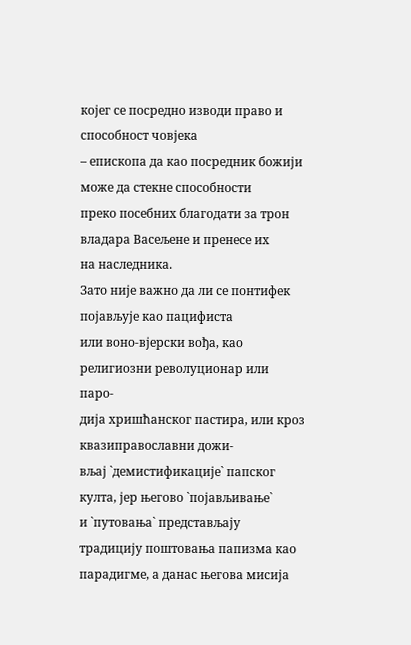којег се посредно изводи право и способност човјека
– епископа да као посредник божији може да стекне способности
преко посебних благодати за трон владара Васељене и пренесе их
на наследника.
Зато није важно да ли се понтифек појављује као пацифиста
или воно-вјерски вођа, као религиозни револуционар или паро-
дија хришћанског пастира, или кроз квазиправославни дожи-
вљај `демистификације` папског култа, јер његово `појављивање`
и `путовања` представљају традицију поштовања папизма као
парадигме, а данас његова мисија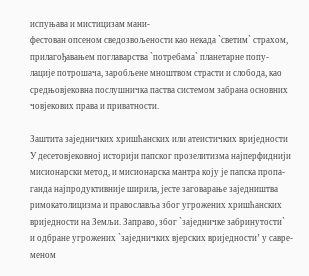испуњава и мистицизам мани-
фестован опсеном сведозвољености као некада `светим` страхом,
прилагођавањем поглаварства `потребама` планетарне попу-
лације потрошача, заробљене мноштвом страсти и слобода, као
средњовјековна послушничка паства системом забрана основних
човјекових права и приватности.

Заштита заједничких хришћанских или атеистичких вриједности
У десетовјековној историји папског прозелитизма најперфиднији
мисионарски метод, и мисионарска мантра коју је папска пропа-
ганда најпродуктивније ширила, јесте заговарање заједништва
римокатолицизма и православља због угрожених хришћанских
вриједности на Земљи. Заправо, због `заједничке забринутости`
и одбране угрожених `заједничких вјерских вриједности’ у савре-
меном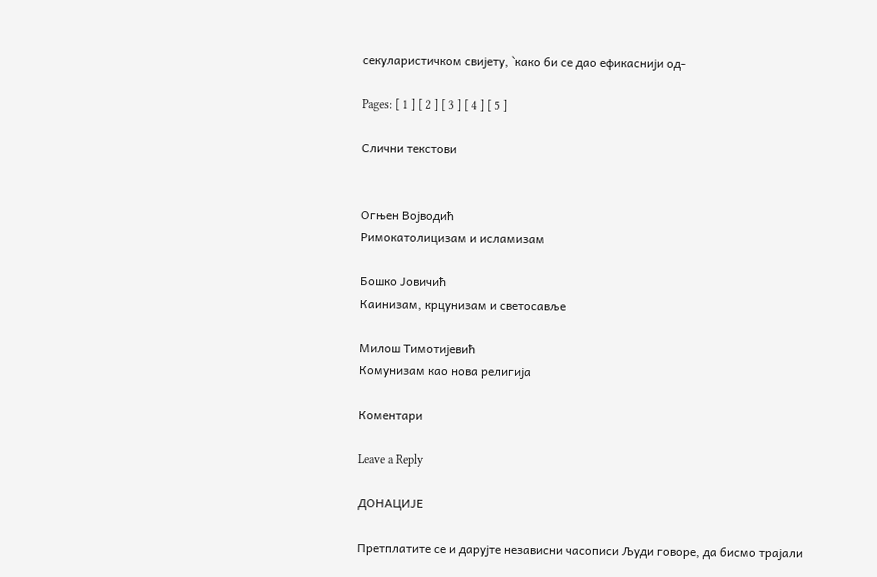секуларистичком свијету, `како би се дао ефикаснији од-

Pages: [ 1 ] [ 2 ] [ 3 ] [ 4 ] [ 5 ]

Слични текстови


Огњен Војводић
Римокатолицизам и исламизам

Бошко Јовичић
Каинизам, крцунизам и светосавље

Милош Тимотијевић
Комунизам као нова религија

Коментари

Leave a Reply

ДОНАЦИЈЕ

Претплатите се и дарујте независни часописи Људи говоре, да бисмо трајали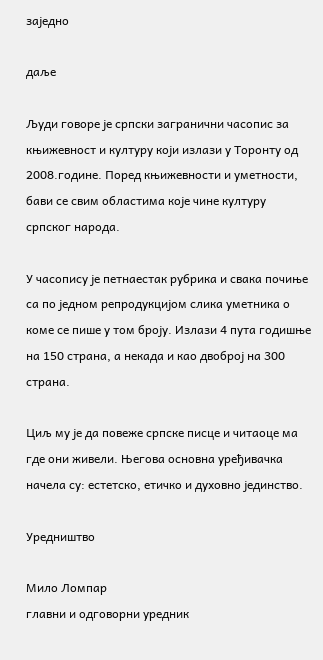заједно

даље

Људи говоре је српски загранични часопис за књижевност и културу који излази у Торонту од 2008.године. Поред књижевности и уметности, бави се свим областима које чине културу српског народа.

У часопису је петнаестак рубрика и свака почиње са по једном репродукцијом слика уметника о коме се пише у том броју. Излази 4 пута годишње на 150 страна, а некада и као двоброј на 300 страна.

Циљ му је да повеже српске писце и читаоце ма где они живели. Његова основна уређивачка начела су: естетско, етичко и духовно јединство.

Уредништво

Мило Ломпар
главни и одговорни уредник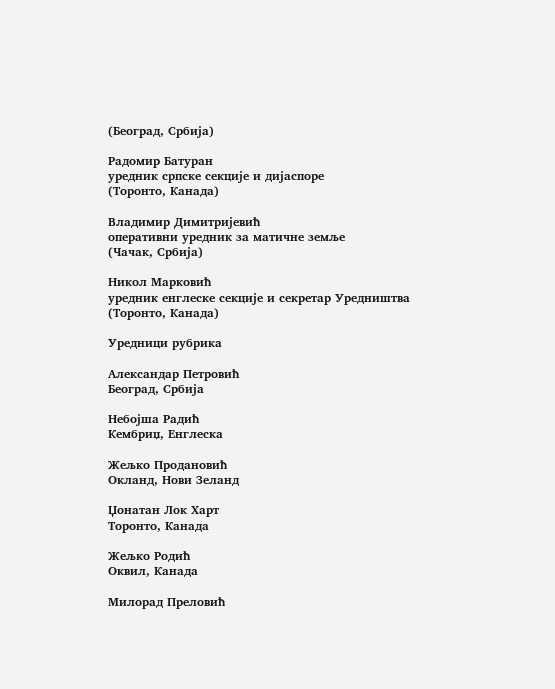(Београд, Србија)

Радомир Батуран
уредник српске секције и дијаспоре
(Торонто, Канада)

Владимир Димитријевић
оперативни уредник за матичне земље
(Чачак, Србија)

Никол Марковић
уредник енглеске секције и секретар Уредништва
(Торонто, Канада)

Уредници рубрика

Александар Петровић
Београд, Србија

Небојша Радић
Кембриџ, Енглеска

Жељко Продановић
Окланд, Нови Зеланд

Џонатан Лок Харт
Торонто, Канада

Жељко Родић
Оквил, Канада

Милорад Преловић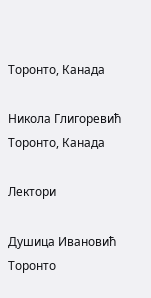Торонто, Канада

Никола Глигоревић
Торонто, Канада

Лектори

Душица Ивановић
Торонто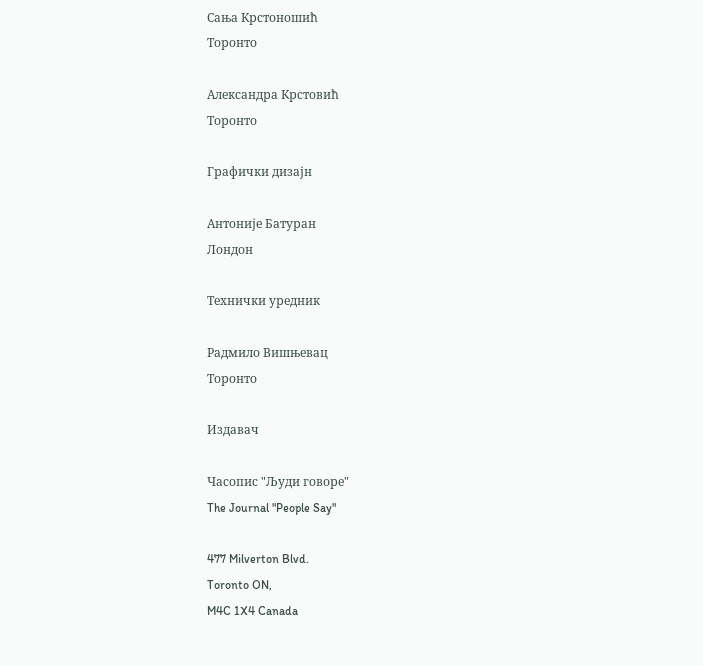Сања Крстоношић
Торонто

Александра Крстовић
Торонто

Графички дизајн

Антоније Батуран
Лондон

Технички уредник

Радмило Вишњевац
Торонто

Издавач

Часопис "Људи говоре"
The Journal "People Say"

477 Milverton Blvd.
Toronto ON,
M4C 1X4 Canada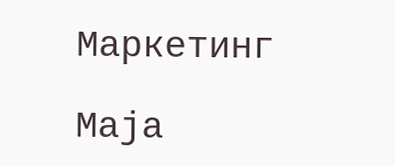Маркетинг

Маја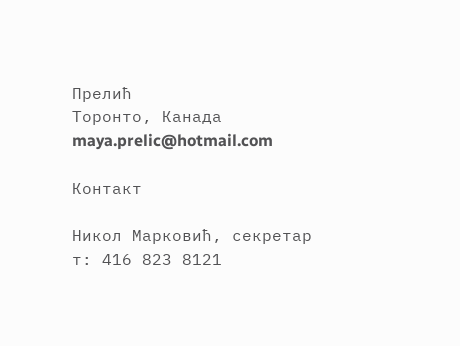Прелић
Торонто, Канада maya.prelic@hotmail.com

Контакт

Никол Марковић, секретар
т: 416 823 8121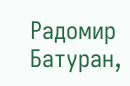Радомир Батуран,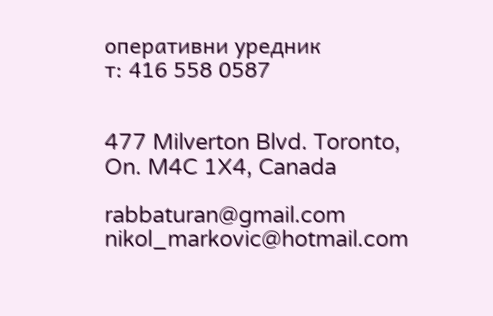oперативни уредник
т: 416 558 0587


477 Milverton Blvd. Toronto,
On. M4C 1X4, Canada

rabbaturan@gmail.com nikol_markovic@hotmail.com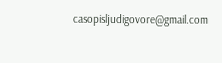casopisljudigovore@gmail.com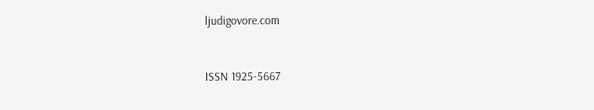ljudigovore.com


ISSN 1925-5667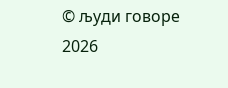© људи говоре 2026